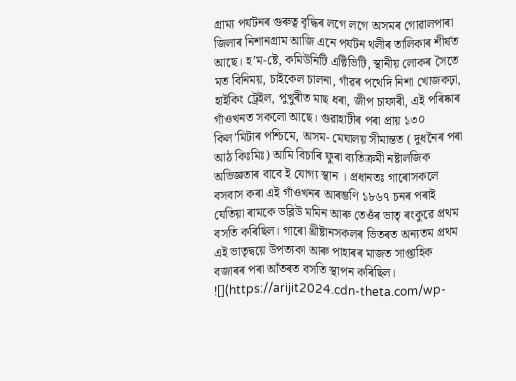গ্ৰাম্য পৰ্যটনৰ গুৰুত্ব বৃদ্ধিৰ লগে লগে অসমৰ গোৱালপাৰা জিলাৰ নিশানগ্রাম আজি এনে পৰ্যটন থলীৰ তালিকাৰ শীৰ্ষত আছে। হ’ম-ষ্টে, কমিউনিটি এক্টিভিটি, স্থানীয় লোকৰ সৈতে মত বিনিময়, চাইকেল চালনা, গাঁৱৰ পথেদি নিশা খোজকঢ়া, হাইকিং ট্ৰেইল, পুখুৰীত মাছ ধৰা, জীপ চাফাৰী, এই পৰিষ্কাৰ গাঁওখনত সকলো আছে। গুৱাহাটীৰ পৰা প্রায় ১৩০ কিল’মিটাৰ পশ্চিমে, অসম- মেঘালয় সীমান্তত ( দুধনৈৰ পৰা আঠ কিঃমিঃ) আমি বিচাৰি ফুৰা ব্যতিক্রমী নষ্টালজিক অভিজ্ঞতাৰ বাবে ই যোগ্য স্থান । প্ৰধানতঃ গাৰোসকলে বসবাস কৰা এই গাঁওখনৰ আৰম্ভণি ১৮৬৭ চনৰ পৰাই যেতিয়া ৰামকে ডব্লিউ মমিন আৰু তেওঁৰ ভাতৃ ৰংকুৱে প্ৰথম বসতি কৰিছিল। গাৰো খ্ৰীষ্টানসকলৰ ভিতৰত অন্যতম প্রথম এই ভাতৃদ্বয়ে উপত্যকা আৰু পাহাৰৰ মাজত সাপ্তাহিক বজাৰৰ পৰা আঁতৰত বসতি স্থাপন কৰিছিল।
![](https://arijit2024.cdn-theta.com/wp-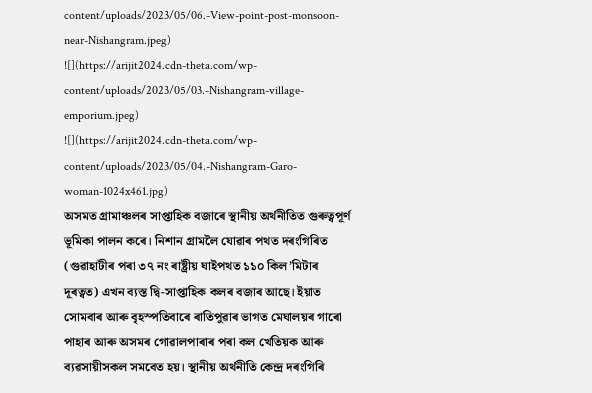content/uploads/2023/05/06.-View-point-post-monsoon-near-Nishangram.jpeg)
![](https://arijit2024.cdn-theta.com/wp-content/uploads/2023/05/03.-Nishangram-village-emporium.jpeg)
![](https://arijit2024.cdn-theta.com/wp-content/uploads/2023/05/04.-Nishangram-Garo-woman-1024x461.jpg)
অসমত গ্রামাঞ্চলৰ সাপ্তাহিক বজাৰে স্থানীয় অৰ্থনীতিত গুৰুত্বপূৰ্ণ ভূমিকা পালন কৰে। নিশান গ্ৰামলৈ যোৱাৰ পথত দৰংগিৰিত (গুৱাহাটীৰ পৰা ৩৭ নং ৰাষ্ট্ৰীয় ঘাইপথত ১১০ কিল’মিটাৰ দূৰত্বত) এখন ব্যস্ত দ্বি-সাপ্তাহিক কলৰ বজাৰ আছে। ইয়াত সোমবাৰ আৰু বৃহস্পতিবাৰে ৰাতিপুৱাৰ ভাগত মেঘালয়ৰ গাৰো পাহাৰ আৰু অসমৰ গোৱালপাৰাৰ পৰা কল খেতিয়ক আৰু ব্যৱসায়ীসকল সমবেত হয়। স্থানীয় অর্থনীতি কেন্দ্ৰ দৰংগিৰি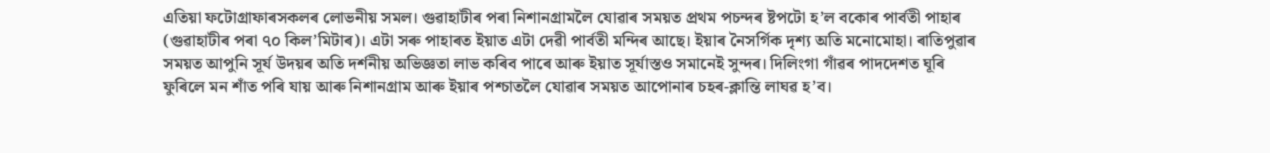এতিয়া ফটোগ্ৰাফাৰসকলৰ লোভনীয় সমল। গুৱাহাটীৰ পৰা নিশানগ্ৰামলৈ যোৱাৰ সময়ত প্রথম পচন্দৰ ষ্টপটো হ’ল বকোৰ পাৰ্বতী পাহাৰ (গুৱাহাটীৰ পৰা ৭০ কিল’মিটাৰ)। এটা সৰু পাহাৰত ইয়াত এটা দেৱী পাৰ্বতী মন্দিৰ আছে। ইয়াৰ নৈসৰ্গিক দৃশ্য অতি মনোমোহা। ৰাতিপুৱাৰ সময়ত আপুনি সূর্য উদয়ৰ অতি দর্শনীয় অভিজ্ঞতা লাভ কৰিব পাৰে আৰু ইয়াত সূর্যাস্তও সমানেই সুন্দৰ। দিলিংগা গাঁৱৰ পাদদেশত ঘূৰি ফুৰিলে মন শাঁত পৰি যায় আৰু নিশানগ্ৰাম আৰু ইয়াৰ পশ্চাতলৈ যোৱাৰ সময়ত আপোনাৰ চহৰ-ক্লান্তি লাঘৱ হ’ব।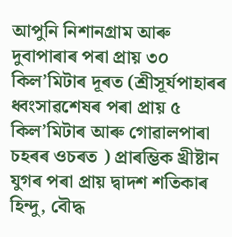আপুনি নিশানগ্ৰাম আৰু দুবাপাৰাৰ পৰা প্ৰায় ৩০ কিল’মিটাৰ দূৰত (শ্ৰীসূৰ্যপাহাৰৰ ধ্বংসাৱশেষৰ পৰা প্ৰায় ৫ কিল’মিটাৰ আৰু গোৱালপাৰা চহৰৰ ওচৰত ) প্ৰাৰম্ভিক খ্ৰীষ্টান যুগৰ পৰা প্ৰায় দ্বাদশ শতিকাৰ হিন্দু, বৌদ্ধ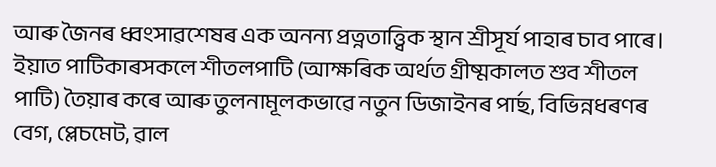আৰু জৈনৰ ধ্বংসাৱশেষৰ এক অনন্য প্রত্নতাত্ত্বিক স্থান শ্রীসূর্য পাহাৰ চাব পাৰে। ইয়াত পাটিকাৰসকলে শীতলপাটি (আক্ষৰিক অৰ্থত গ্রীষ্মকালত শুব শীতল পাটি) তৈয়াৰ কৰে আৰু তুলনামূলকভাৱে নতুন ডিজাইনৰ পাৰ্ছ, বিভিন্নধৰণৰ বেগ, প্লেচমেট, ৱাল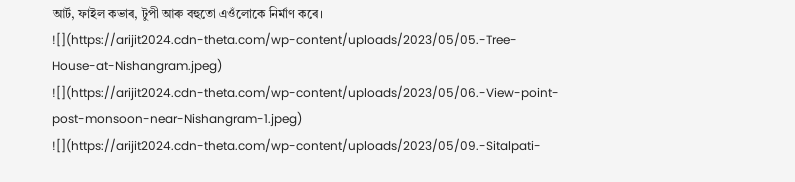আৰ্ট, ফাইল কভাৰ, টুপী আৰু বহুতো এওঁলোকে নিৰ্মাণ কৰে।
![](https://arijit2024.cdn-theta.com/wp-content/uploads/2023/05/05.-Tree-House-at-Nishangram.jpeg)
![](https://arijit2024.cdn-theta.com/wp-content/uploads/2023/05/06.-View-point-post-monsoon-near-Nishangram-1.jpeg)
![](https://arijit2024.cdn-theta.com/wp-content/uploads/2023/05/09.-Sitalpati-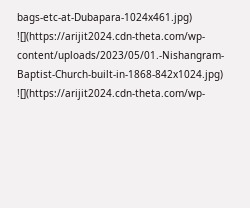bags-etc-at-Dubapara-1024x461.jpg)
![](https://arijit2024.cdn-theta.com/wp-content/uploads/2023/05/01.-Nishangram-Baptist-Church-built-in-1868-842x1024.jpg)
![](https://arijit2024.cdn-theta.com/wp-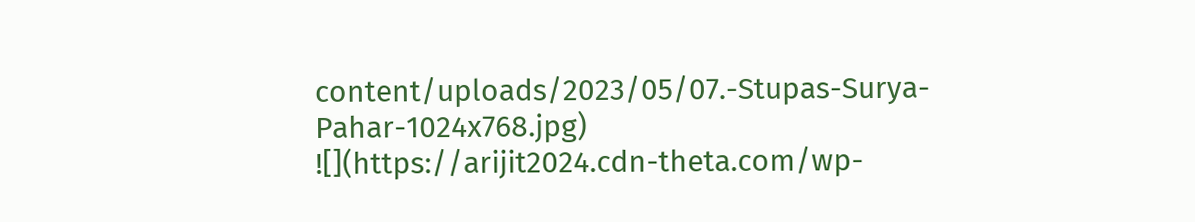content/uploads/2023/05/07.-Stupas-Surya-Pahar-1024x768.jpg)
![](https://arijit2024.cdn-theta.com/wp-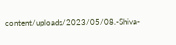content/uploads/2023/05/08.-Shiva-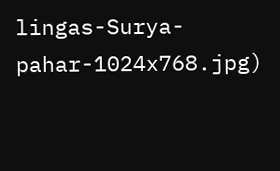lingas-Surya-pahar-1024x768.jpg)